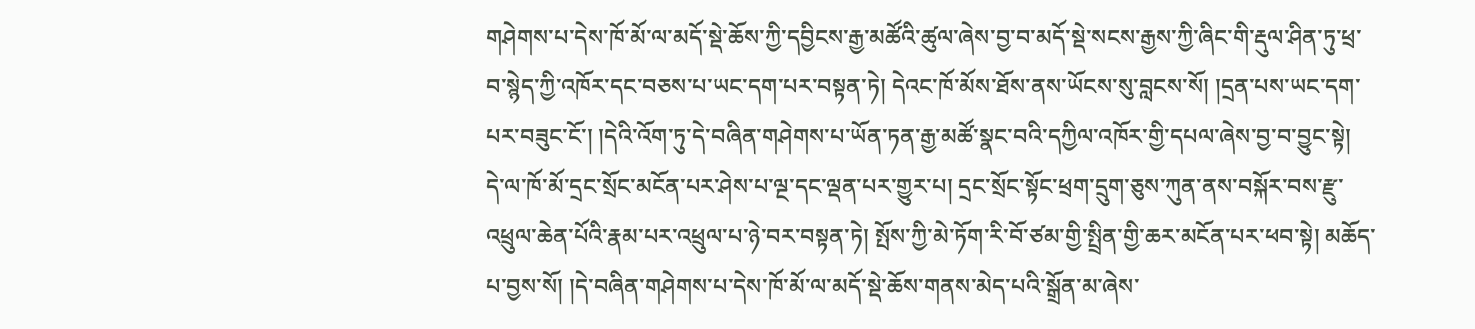གཤེགས་པ་དེས་ཁོ་མོ་ལ་མདོ་སྡེ་ཆོས་ཀྱི་དབྱིངས་རྒྱ་མཚོའི་ཚུལ་ཞེས་བྱ་བ་མདོ་སྡེ་སངས་རྒྱས་ཀྱི་ཞིང་གི་རྡུལ་ཤིན་ཏུ་ཕྲ་བ་སྙེད་ཀྱི་འཁོར་དང་བཅས་པ་ཡང་དག་པར་བསྟན་ཏེ། དེའང་ཁོ་མོས་ཐོས་ནས་ཡོངས་སུ་བླངས་སོ། །དྲན་པས་ཡང་དག་པར་བཟུང་ངོ་། །དེའི་འོག་ཏུ་དེ་བཞིན་གཤེགས་པ་ཡོན་ཏན་རྒྱ་མཚོ་སྣང་བའི་དཀྱིལ་འཁོར་གྱི་དཔལ་ཞེས་བྱ་བ་བྱུང་སྟེ། དེ་ལ་ཁོ་མོ་དྲང་སྲོང་མངོན་པར་ཤེས་པ་ལྔ་དང་ལྡན་པར་གྱུར་པ། དྲང་སྲོང་སྟོང་ཕྲག་དྲུག་ཅུས་ཀུན་ནས་བསྐོར་བས་རྫུ་འཕྲུལ་ཆེན་པོའི་རྣམ་པར་འཕྲུལ་པ་ཉེ་བར་བསྟན་ཏེ། སྤོས་ཀྱི་མེ་ཏོག་རི་བོ་ཙམ་གྱི་སྤྲིན་གྱི་ཆར་མངོན་པར་ཕབ་སྟེ། མཆོད་པ་བྱས་སོ། །དེ་བཞིན་གཤེགས་པ་དེས་ཁོ་མོ་ལ་མདོ་སྡེ་ཆོས་གནས་མེད་པའི་སྒྲོན་མ་ཞེས་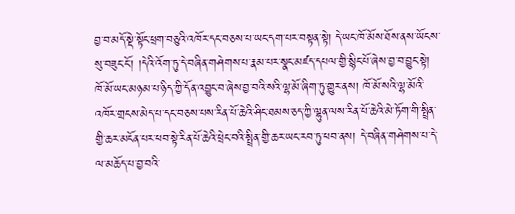བྱ་བ་མདོ་སྡེ་སྟོང་ཕྲག་བཅུའི་འཁོར་དང་བཅས་པ་ཡང་དག་པར་བསྟན་སྟེ། དེ་ཡང་ཁོ་མོས་ཐོས་ནས་ཡོངས་སུ་བཟུང་ངོ་། །དེའི་འོག་ཏུ་དེ་བཞིན་གཤེགས་པ་རྣམ་པར་སྣང་མཛད་དཔལ་གྱི་སྙིང་པོ་ཞེས་བྱ་བ་བྱུང་སྟེ། ཁོ་མོ་ཡང་མཉམ་པ་ཉིད་ཀྱི་དོན་འབྱུང་བ་ཞེས་བྱ་བའི་སའི་ལྷ་མོ་ཞིག་ཏུ་གྱུར་ནས། ཁོ་མོ་སའི་ལྷ་མོའི་འཁོར་གྲངས་མེད་པ་དང་བཅས་པས་རིན་པོ་ཆེའི་ཤིང་ཐམས་ཅད་ཀྱི་ལྷུན་ལས་རིན་པོ་ཆེའི་མེ་ཏོག་གི་སྤྲིན་གྱི་ཆར་མངོན་པར་ཕབ་སྟེ་རིན་པོ་ཆེའི་ཕྲེང་བའི་སྤྲིན་གྱི་ཆར་ཡང་རབ་ཏུ་ཕབ་ནས། དེ་བཞིན་གཤེགས་པ་དེ་ལ་མཆོད་པ་བྱ་བའི་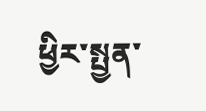ཕྱིར་སྤྱན་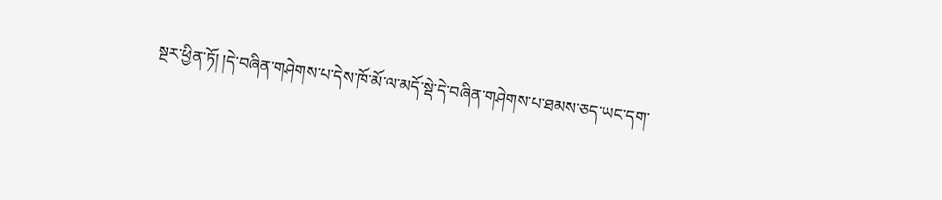སྔར་ཕྱིན་ཏོ། །དེ་བཞིན་གཤེགས་པ་དེས་ཁོ་མོ་ལ་མདོ་སྡེ་དེ་བཞིན་གཤེགས་པ་ཐམས་ཅད་ཡང་དག་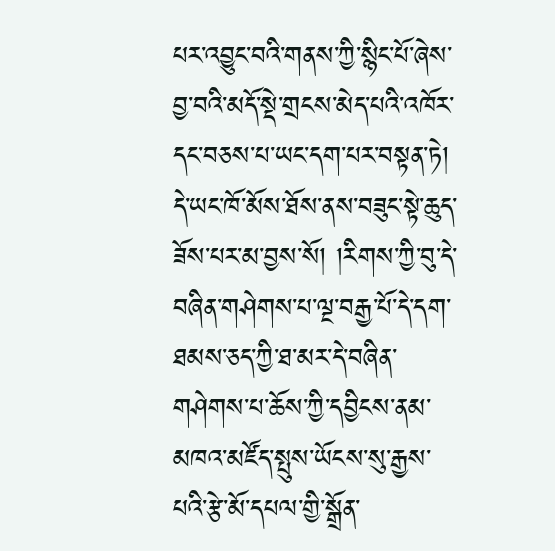པར་འབྱུང་བའི་གནས་ཀྱི་སྙིང་པོ་ཞེས་བྱ་བའི་མདོ་སྡེ་གྲངས་མེད་པའི་འཁོར་དང་བཅས་པ་ཡང་དག་པར་བསྟན་ཏེ། དེ་ཡང་ཁོ་མོས་ཐོས་ནས་བཟུང་སྟེ་ཆུད་ཟོས་པར་མ་བྱས་སོ། །རིགས་ཀྱི་བུ་དེ་བཞིན་གཤེགས་པ་ལྔ་བརྒྱ་པོ་དེ་དག་ཐམས་ཅད་ཀྱི་ཐ་མར་དེ་བཞིན་གཤེགས་པ་ཆོས་ཀྱི་དབྱིངས་ནམ་མཁའ་མཛོད་སྤུས་ཡོངས་སུ་རྒྱས་པའི་རྩེ་མོ་དཔལ་གྱི་སྒྲོན་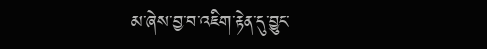མ་ཞེས་བྱ་བ་འཇིག་རྟེན་དུ་བྱུང་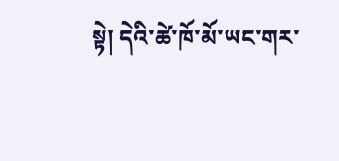སྟེ། དེའི་ཚེ་ཁོ་མོ་ཡང་གར་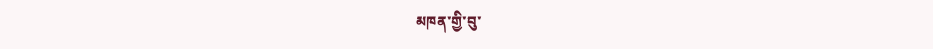མཁན་གྱི་བུ་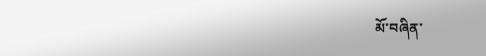མོ་བཞིན་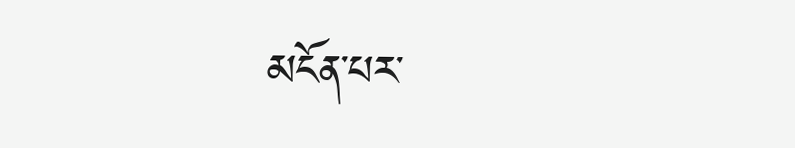མངོན་པར་